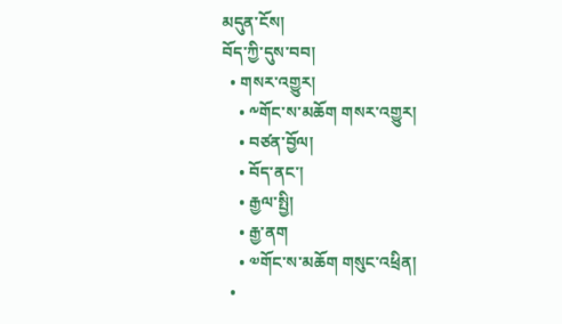མདུན་ངོས།
བོད་ཀྱི་དུས་བབ།
  • གསར་འགྱུར།
    • ༸གོང་ས་མཆོག གསར་འགྱུར།
    • བཙན་བྱོལ།
    • བོད་ནང་།
    • རྒྱལ་སྤྱི།
    • རྒྱ་ནག
    • ༧གོང་ས་མཆོག གསུང་འཕྲིན།
  •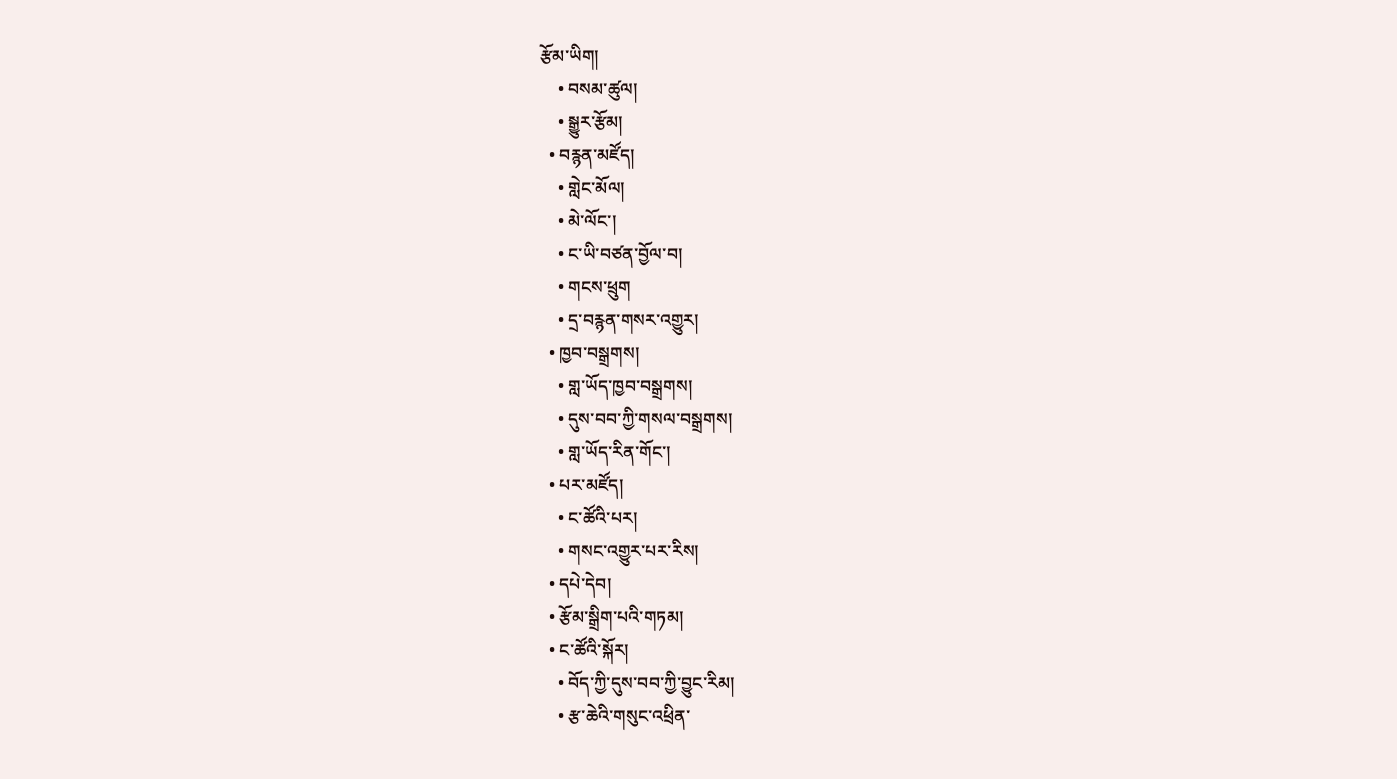རྩོམ་ཡིག།
    • བསམ་ཚུལ།
    • སྒྱུར་རྩོམ།
  • བརྙན་མཛོད།
    • གླེང་མོལ།
    • མེ་ལོང་།
    • ང་ཡི་བཙན་བྱོལ་བ།
    • གངས་ཕྲུག
    • དྲ་བརྙན་གསར་འགྱུར།
  • ཁྱབ་བསྒྲགས།
    • གླ་ཡོད་ཁྱབ་བསྒྲགས།
    • དུས་བབ་ཀྱི་གསལ་བསྒྲགས།
    • གླ་ཡོད་རིན་གོང་།
  • པར་མཛོད།
    • ང་ཚོའི་པར།
    • གསང་འགྱུར་པར་རིས།
  • དཔེ་དེབ།
  • རྩོམ་སྒྲིག་པའི་གཏམ།
  • ང་ཚོའི་སྐོར།
    • བོད་ཀྱི་དུས་བབ་ཀྱི་བྱུང་རིམ།
    • རྩ་ཆེའི་གསུང་འཕྲིན་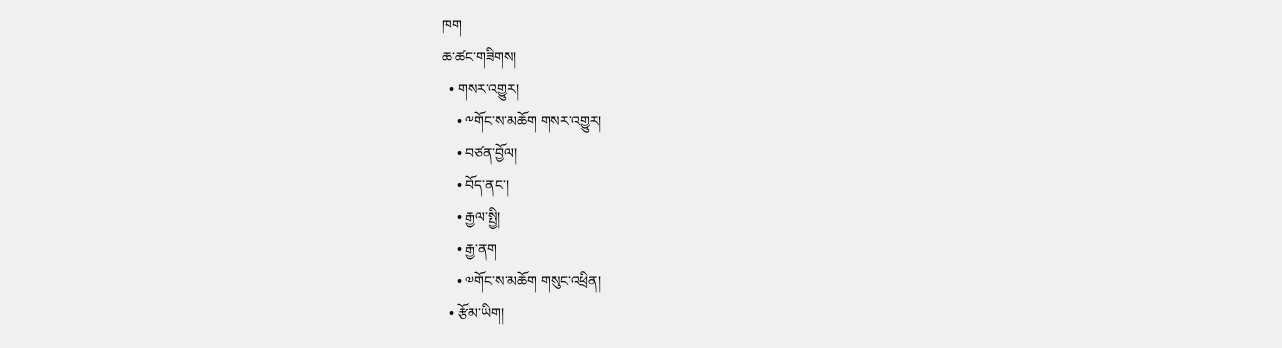ཁག
ཆ་ཚང་གཟིགས།
  • གསར་འགྱུར།
    • ༸གོང་ས་མཆོག གསར་འགྱུར།
    • བཙན་བྱོལ།
    • བོད་ནང་།
    • རྒྱལ་སྤྱི།
    • རྒྱ་ནག
    • ༧གོང་ས་མཆོག གསུང་འཕྲིན།
  • རྩོམ་ཡིག།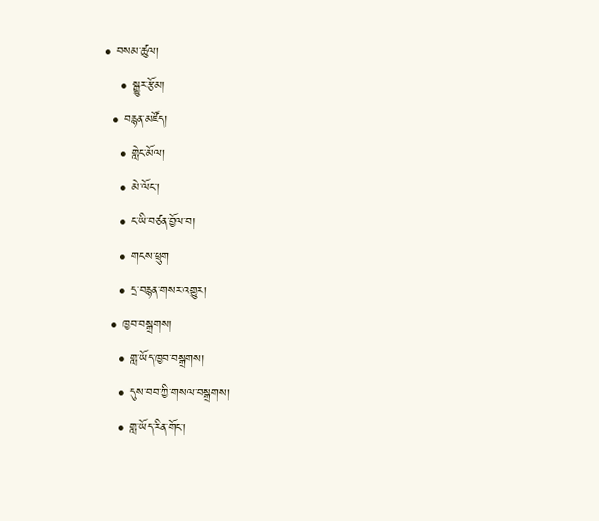• བསམ་ཚུལ།
    • སྒྱུར་རྩོམ།
  • བརྙན་མཛོད།
    • གླེང་མོལ།
    • མེ་ལོང་།
    • ང་ཡི་བཙན་བྱོལ་བ།
    • གངས་ཕྲུག
    • དྲ་བརྙན་གསར་འགྱུར།
  • ཁྱབ་བསྒྲགས།
    • གླ་ཡོད་ཁྱབ་བསྒྲགས།
    • དུས་བབ་ཀྱི་གསལ་བསྒྲགས།
    • གླ་ཡོད་རིན་གོང་།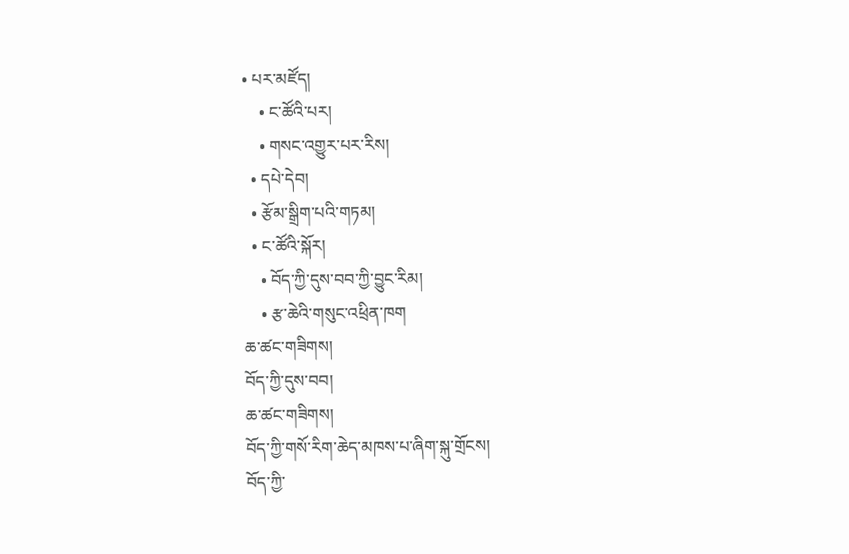• པར་མཛོད།
    • ང་ཚོའི་པར།
    • གསང་འགྱུར་པར་རིས།
  • དཔེ་དེབ།
  • རྩོམ་སྒྲིག་པའི་གཏམ།
  • ང་ཚོའི་སྐོར།
    • བོད་ཀྱི་དུས་བབ་ཀྱི་བྱུང་རིམ།
    • རྩ་ཆེའི་གསུང་འཕྲིན་ཁག
ཆ་ཚང་གཟིགས།
བོད་ཀྱི་དུས་བབ།
ཆ་ཚང་གཟིགས།
བོད་ཀྱི་གསོ་རིག་ཆེད་མཁས་པ་ཞིག་སྐུ་གྲོངས།
བོད་ཀྱི་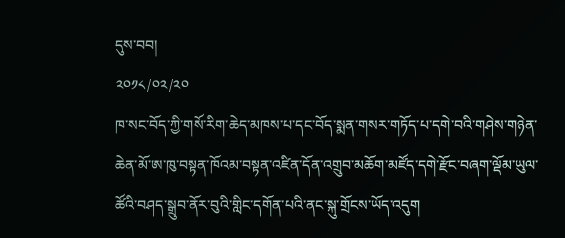དུས་བབ།
༢༠༡༨/༠༢/༢༠
ཁ་སང་བོད་ཀྱི་གསོ་རིག་ཆེད་མཁས་པ་དང་བོད་སྨན་གསར་གཏོད་པ་དགེ་བའི་གཤེས་གཉེན་ཆེན་མོ་ཨ་ཁུ་བསྟན་ཁོའམ་བསྟན་འཛིན་དོན་འགྲུབ་མཆོག་མཛོད་དགེ་རྫོང་བཞག་ལྡོམ་ཡུལ་ཚོའི་བཤད་སྒྲུབ་ནོར་བུའི་གླིང་དགོན་པའི་ནང་སྐུ་གྲོངས་ཡོད་འདུག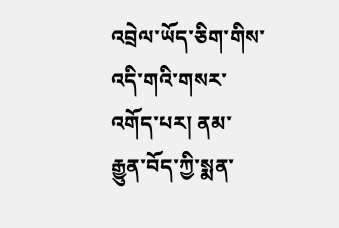འབྲེལ་ཡོད་ཅིག་གིས་འདི་གའི་གསར་འགོད་པར། ནམ་རྒྱུན་བོད་ཀྱི་སྨན་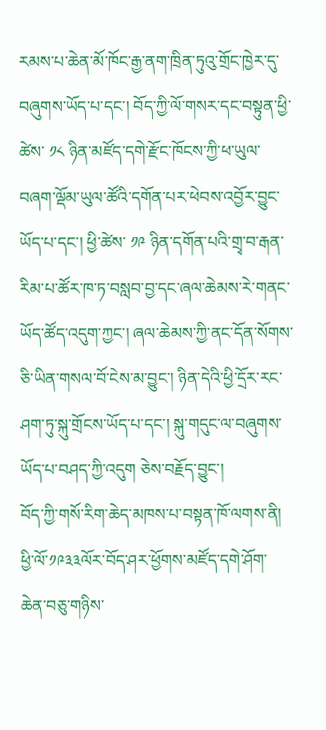རམས་པ་ཆེན་མོ་ཁོང་རྒྱ་ནག་ཁྲིན་ཏུའུ་གྲོང་ཁྱེར་དུ་བཞུགས་ཡོད་པ་དང་། བོད་ཀྱི་ལོ་གསར་དང་བསྟུན་ཕྱི་ཚེས་ ༡༨ ཉིན་མཛོད་དགེ་རྫོང་ཁོངས་ཀྱི་ཕ་ཡུལ་བཞག་ལྡོམ་ཡུལ་ཚོའི་དགོན་པར་ཕེབས་འབྱོར་བྱུང་ཡོད་པ་དང་། ཕྱི་ཚེས་ ༡༩ ཉིན་དགོན་པའི་གྲྭ་བ་རྒན་རིམ་པ་ཚོར་ཁ་ཏ་བསླབ་བྱ་དང་ཞལ་ཆེམས་རེ་གནང་ཡོད་ཚོད་འདུག་ཀྱང་། ཞལ་ཆེམས་ཀྱི་ནང་དོན་སོགས་ཅི་ཡིན་གསལ་བོ་ངེས་མ་བྱུང་། ཉིན་དེའི་ཕྱི་དྲོར་རང་ཤག་ཏུ་སྐུ་གྲོངས་ཡོད་པ་དང་། སྐུ་གདུང་ལ་བཞུགས་ཡོད་པ་བཤད་ཀྱི་འདུག ཅེས་བརྗོད་བྱུང་།
བོད་ཀྱི་གསོ་རིག་ཆེད་མཁས་པ་བསྟན་ཁོ་ལགས་ནི། ཕྱི་ལོ་༡༩༣༣ལོར་བོད་ཤར་ཕྱོགས་མཛོད་དགེ་ཤོག་ཆེན་བཅུ་གཉིས་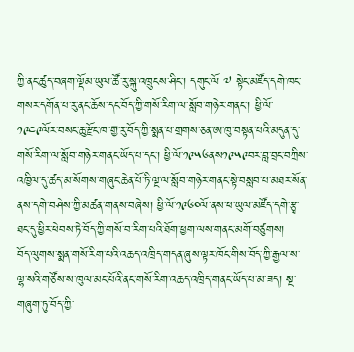ཀྱི་ནང་ཚུད་བཞག་ལྡོམ་ཡུལ་ཚོ་རུ་སྐུ་འཁྲུངས་ཤིང་། དགུང་ལོ ༧ སྟེང་མཛོད་དགེ་ཁང་གསར་དགོན་པ་རུ་ནང་ཆོས་དང་བོད་ཀྱི་གསོ་རིག་ལ་སློབ་གཉེར་གནང་། ཕྱི་ལོ་   ༡༩༤༩ལོར་བསང་ཆུ་རྫོང་ཁ་གྱ་རུ་བོད་ཀྱི་སྨན་པ་གྲགས་ཅན་ཨ་ཁུ་བསྟན་པའི་མདུན་དུ་གསོ་རིག་ལ་སློབ་གཉེར་གནང་ཡོད་པ་དང་། ཕྱི་ལོ་༡༩༥༦ནས༡༩༥༩བར་བླ་བྲང་བཀྲིས་འཁྱིལ་དུ་ཚད་མ་སོགས་གཞུང་ཆེན་པོ་ཏི་ལྔ་ལ་སློབ་གཉེར་གནང་སྟེ་བསླབ་པ་མཐར་སོན་ནས་དགེ་བཤེས་ཀྱི་མཚན་གནས་བཞེས། ཕྱི་ལོ་༡༩༦༠ལོ་ནས་ཕ་ཡུལ་མཛོད་དགེ་རྩྭ་ཐང་དུ་ཕྱིར་ཕེབས་ཏེ་བོད་ཀྱི་གསོ་བ་རིག་པའི་ཐོག་ཕྱག་ལས་གནང་མགོ་བཙུགས།
བོད་ལུགས་སྨན་གསོ་རིག་པའི་འཆད་འཁྲིད་གདན་ཞུས་ལྟར་ཁོང་གིས་བོད་ཀྱི་རྒྱལ་ས་ལྷ་སའི་གཙོས་ས་ཁུལ་མང་པོའི་ནང་གསོ་རིག་འཆད་འཁྲིད་གནང་ཡོད་པ་མ་ཟད། སྔ་གཞུག་ཏུ་བོད་ཀྱི་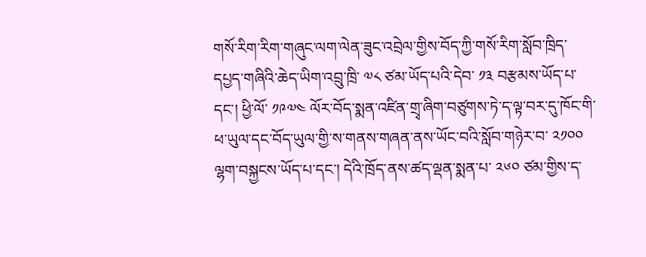གསོ་རིག་རིག་གཞུང་ལག་ལེན་ཟུང་འབྲེལ་གྱིས་བོད་ཀྱི་གསོ་རིག་སློབ་ཁྲིད་དཔྱད་གཞིའི་ཆེད་ཡིག་འབྲུ་ཁྲི་ ༧༨ ཙམ་ཡོད་པའི་དེབ་ ༡༣ བརྩམས་ཡོད་པ་དང་། ཕྱི་ལོ་ ༡༩༧༤ ལོར་བོད་སྨན་འཛིན་གྲྭ་ཞིག་བཙུགས་ཏེ་ད་ལྟ་བར་དུ་ཁོང་གི་ཕ་ཡུལ་དང་བོད་ཡུལ་གྱི་ས་གནས་གཞན་ནས་ཡོང་བའི་སློབ་གཉེར་བ་ ༢༡༠༠ ལྷག་བསྐྱངས་ཡོད་པ་དང་། དེའི་ཁྲོད་ནས་ཚད་ལྡན་སྨན་པ་ ༢༦༠ ཙམ་གྱིས་ད་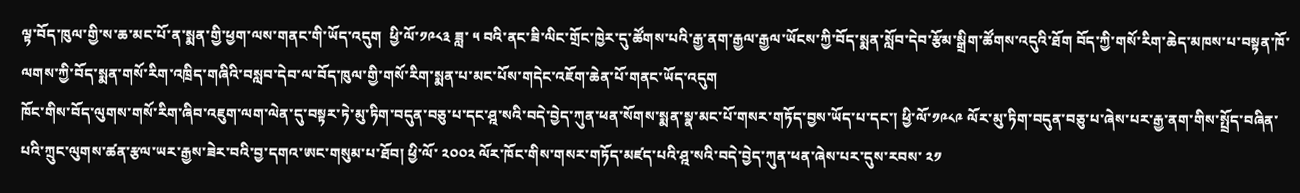ལྟ་བོད་ཁུལ་གྱི་ས་ཆ་མང་པོ་ན་སྨན་གྱི་ཕྱག་ལས་གནང་གི་ཡོད་འདུག  ཕྱི་ལོ་༡༩༨༣ ཟླ་ ༥ བའི་ནང་ཟི་ལིང་གྲོང་ཁྱེར་དུ་ཚོགས་པའི་རྒྱ་ནག་རྒྱལ་རྒྱལ་ཡོངས་ཀྱི་བོད་སྨན་སློབ་དེབ་རྩོམ་སྒྲིག་ཚོགས་འདུའི་ཐོག བོད་ཀྱི་གསོ་རིག་ཆེད་མཁས་པ་བསྟན་ཁོ་ལགས་ཀྱི་བོད་སྨན་གསོ་རིག་འཁྲིད་གཞིའི་བསླབ་དེབ་ལ་བོད་ཁུལ་གྱི་གསོ་རིག་སྨན་པ་མང་པོས་གདེང་འཇོག་ཆེན་པོ་གནང་ཡོད་འདུག
ཁོང་གིས་བོད་ལུགས་གསོ་རིག་ཞིབ་འཇུག་ལག་ལེན་དུ་བསྟར་ཏེ་མུ་ཏིག་བདུན་བཅུ་པ་དང་ཤྰ་སའི་བདེ་བྱེད་ཀུན་ཕན་སོགས་སྨན་སྣ་མང་པོ་གསར་གཏོད་བྱས་ཡོད་པ་དང་། ཕྱི་ལོ་༡༩༨༩ ལོར་མུ་ཏིག་བདུན་བཅུ་པ་ཞེས་པར་རྒྱ་ནག་གིས་སྤྲོད་བཞིན་པའི་ཀྲུང་ལུགས་ཚན་རྩལ་ཡར་རྒྱས་ཟེར་བའི་བྱ་དགའ་ཨང་གསུམ་པ་ཐོབ། ཕྱི་ལོ་ ༢༠༠༢ ལོར་ཁོང་གིས་གསར་གཏོད་མཛད་པའི་ཤྰ་སའི་བདེ་བྱེད་ཀུན་ཕན་ཞེས་པར་དུས་རབས་ ༢༡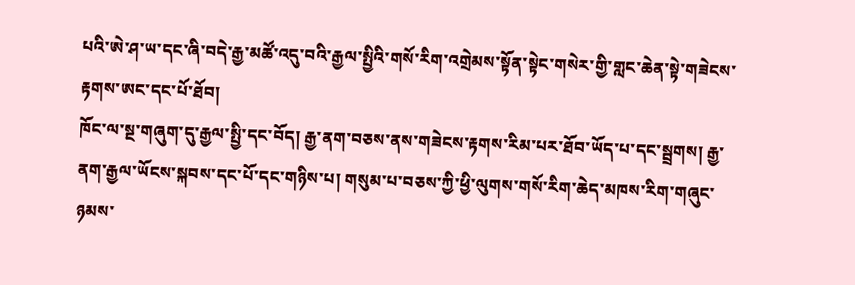པའི་ཨེ་ཤ་ཡ་དང་ཞི་བདེ་རྒྱ་མཚོ་འདུ་བའི་རྒྱལ་སྤྱིའི་གསོ་རིག་འགྲེམས་སྟོན་སྟེང་གསེར་གྱི་གླང་ཆེན་སྟེ་གཟེངས་རྟགས་ཨང་དང་པོ་ཐོབ།
ཁོང་ལ་སྔ་གཞུག་དུ་རྒྱལ་སྤྱི་དང་བོད། རྒྱ་ནག་བཅས་ནས་གཟེངས་རྟགས་རིམ་པར་ཐོབ་ཡོད་པ་དང་སྦྲགས། རྒྱ་ནག་རྒྱལ་ཡོངས་སྐབས་དང་པོ་དང་གཉིས་པ། གསུམ་པ་བཅས་ཀྱི་ཕྱི་ལུགས་གསོ་རིག་ཆེད་མཁས་རིག་གཞུང་ཉམས་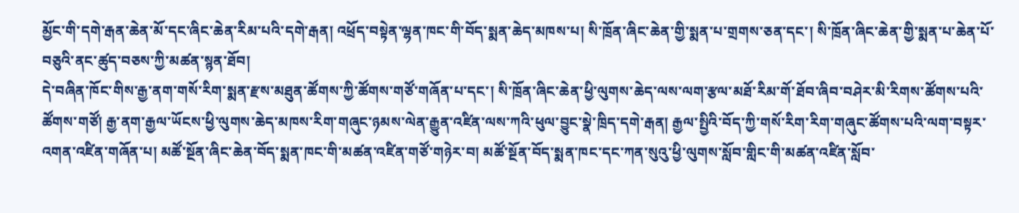མྱོང་གི་དགེ་རྒན་ཆེན་མོ་དང་ཞིང་ཆེན་རིམ་པའི་དགེ་རྒན། འཕྲོད་བསྟེན་ལྷན་ཁང་གི་བོད་སྨན་ཆེད་མཁས་པ། སི་ཁྲོན་ཞིང་ཆེན་གྱི་སྨན་པ་གྲགས་ཅན་དང་། སི་ཁྲོན་ཞིང་ཆེན་གྱི་སྨན་པ་ཆེན་པོ་བཅུའི་ནང་ཚུད་བཅས་ཀྱི་མཚན་སྙན་ཐོབ།
དེ་བཞིན་ཁོང་གིས་རྒྱ་ནག་གསོ་རིག་སྨན་རྫས་མཐུན་ཚོགས་ཀྱི་ཚོགས་གཙོ་གཞོན་པ་དང་། སི་ཁྲོན་ཞིང་ཆེན་ཕྱི་ལུགས་ཆེད་ལས་ལག་རྩལ་མཐོ་རིམ་གོ་ཐོབ་ཞིབ་བཤེར་མི་རིགས་ཚོགས་པའི་ཚོགས་གཙོ། རྒྱ་ནག་རྒྱལ་ཡོངས་ཕྱི་ལུགས་ཆེད་མཁས་རིག་གཞུང་ཉམས་ལེན་རྒྱུན་འཛིན་ལས་ཀའི་ཕུལ་བྱུང་སྣེ་ཁྲིད་དགེ་རྒན། རྒྱལ་སྤྱིའི་བོད་ཀྱི་གསོ་རིག་རིག་གཞུང་ཚོགས་པའི་ལག་བསྟར་འགན་འཛིན་གཞོན་པ། མཚོ་སྔོན་ཞིང་ཆེན་བོད་སྨན་ཁང་གི་མཚན་འཛིན་གཙོ་གཉེར་བ། མཚོ་སྔོན་བོད་སྨན་ཁང་དང་ཀན་སུའུ་ཕྱི་ལུགས་སློབ་གླིང་གི་མཚན་འཛིན་སློབ་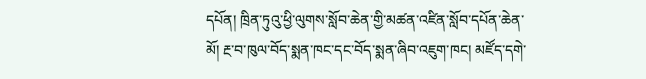དཔོན། ཁྲིན་ཏུའུ་ཕྱི་ལུགས་སློབ་ཆེན་གྱི་མཚན་འཛིན་སློབ་དཔོན་ཆེན་མོ། རྔ་བ་ཁུལ་བོད་སྨན་ཁང་དང་བོད་སྨན་ཞིབ་འཇུག་ཁང། མཛོད་དགེ་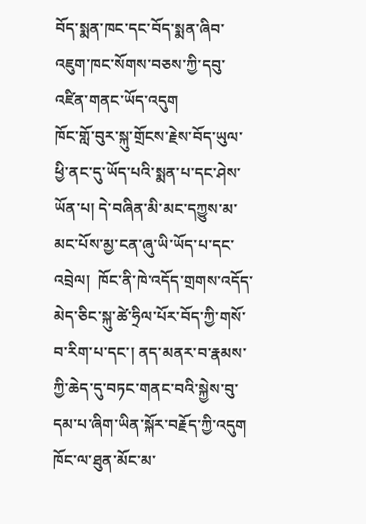བོད་སྨན་ཁང་དང་བོད་སྨན་ཞིབ་འཇུག་ཁང་སོགས་བཅས་ཀྱི་དབུ་འཛིན་གནང་ཡོད་འདུག
ཁོང་གློ་བུར་སྐུ་གྲོངས་རྗེས་བོད་ཡུལ་ཕྱི་ནང་དུ་ཡོད་པའི་སྨན་པ་དང་ཤེས་ཡོན་པ། དེ་བཞིན་མི་མང་དཀྱུས་མ་མང་པོས་མྱ་ངན་ཞུ་ཡི་ཡོད་པ་དང་འབྲེལ།  ཁོང་ནི་ཁེ་འདོད་གྲགས་འདོད་མེད་ཅིང་སྐུ་ཚེ་ཧྲིལ་པོར་བོད་ཀྱི་གསོ་བ་རིག་པ་དང་། ནད་མནར་བ་རྣམས་ཀྱི་ཆེད་དུ་བཏང་གནང་བའི་སྐྱེས་བུ་དམ་པ་ཞིག་ཡིན་སྐོར་བརྗོད་ཀྱི་འདུག  ཁོང་ལ་ཐུན་མོང་མ་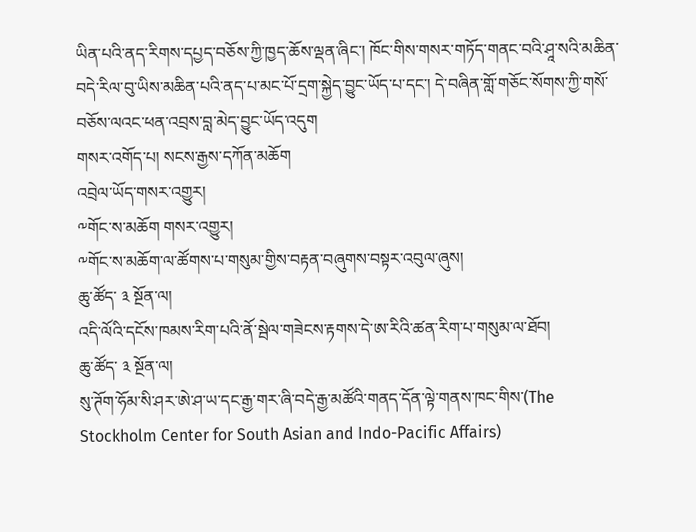ཡིན་པའི་ནད་རིགས་དཔྱད་བཅོས་ཀྱི་ཁྱད་ཆོས་ལྡན་ཞིང་། ཁོང་གིས་གསར་གཏོད་གནང་བའི་ཤཱ་སའི་མཆིན་བདེ་རིལ་བུ་ཡིས་མཆིན་པའི་ནད་པ་མང་པོ་དྲག་སྐྱེད་བྱུང་ཡོད་པ་དང་། དེ་བཞིན་གློ་གཅོང་སོགས་ཀྱི་གསོ་བཅོས་ལའང་ཕན་འབྲས་བླ་མེད་བྱུང་ཡོད་འདུག
གསར་འགོད་པ། སངས་རྒྱས་དཀོན་མཆོག
འབྲེལ་ཡོད་གསར་འགྱུར།
༸གོང་ས་མཆོག གསར་འགྱུར།
༸གོང་ས་མཆོག་ལ་ཚོགས་པ་གསུམ་གྱིས་བརྟན་བཞུགས་བསྟར་འབུལ་ཞུས།
ཆུ་ཚོད་ ༣ སྔོན་ལ།
འདི་ལོའི་དངོས་ཁམས་རིག་པའི་ནོ་སྦེལ་གཟེངས་རྟགས་དེ་ཨ་རིའི་ཚན་རིག་པ་གསུམ་ལ་ཐོབ།
ཆུ་ཚོད་ ༣ སྔོན་ལ།
སུ་ཊོག་ཧོམ་སི་ཤར་ཨེ་ཤ་ཡ་དང་རྒྱ་གར་ཞི་བདེ་རྒྱ་མཚོའི་གནད་དོན་ལྟེ་གནས་ཁང་གིས་(The Stockholm Center for South Asian and Indo-Pacific Affairs)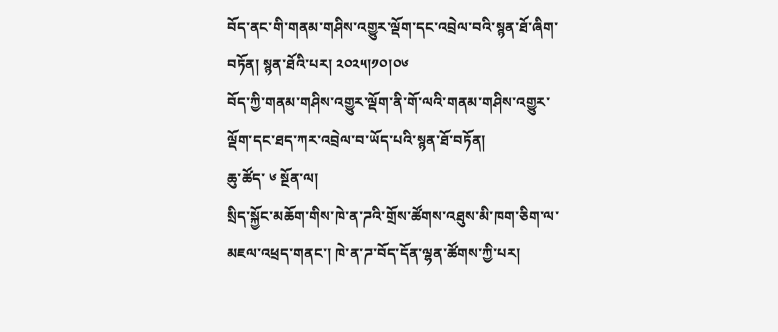བོད་ནང་གི་གནམ་གཤིས་འགྱུར་ལྡོག་དང་འབྲེལ་བའི་སྙན་ཐོ་ཞིག་བཏོན། སྙན་ཐོའི་པར། ༢༠༢༥།༡༠།༠༦
བོད་ཀྱི་གནམ་གཤིས་འགྱུར་ལྡོག་ནི་གོ་ལའི་གནམ་གཤིས་འགྱུར་ལྡོག་དང་ཐད་ཀར་འབྲེལ་བ་ཡོད་པའི་སྙན་ཐོ་བཏོན།
ཆུ་ཚོད་ ༦ སྔོན་ལ།
སྲིད་སྐྱོང་མཆོག་གིས་ཁེ་ན་ཌའི་གྲོས་ཚོགས་འཐུས་མི་ཁག་ཅིག་ལ་མཇལ་འཕྲད་གནང་། ཁེ་ན་ཌ་བོད་དོན་ལྷན་ཚོགས་ཀྱི་པར།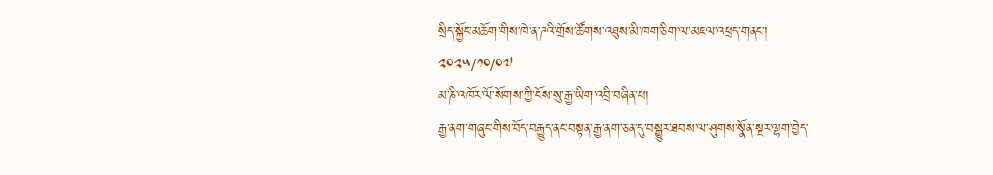སྲིད་སྐྱོང་མཆོག་གིས་ཁེ་ན་ཌའི་གྲོས་ཚོགས་འཐུས་མི་ཁག་ཅིག་ལ་མཇལ་འཕྲད་གནང་།
༢༠༢༥/༡༠/༠༧
མ་ཎི་འཁོར་ལོ་སོགས་ཀྱི་ངོས་སུ་རྒྱ་ཡིག་འབྲི་བཞིན་པ།
རྒྱ་ནག་གཞུང་གིས་བོད་བརྒྱུད་ནང་བསྟན་རྒྱ་ནག་ཅན་དུ་བསྒྱུར་ཐབས་ལ་ཤུགས་སྣོན་སྔར་ལྷག་བྱེད་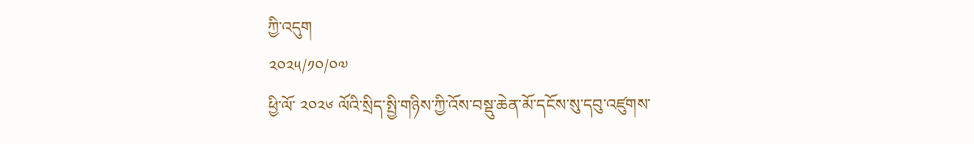ཀྱི་འདུག
༢༠༢༥/༡༠/༠༧
ཕྱི་ལོ་ ༢༠༢༦ ལོའི་སྲིད་སྤྱི་གཉིས་ཀྱི་འོས་བསྡུ་ཆེན་མོ་དངོས་སུ་དབུ་འཛུགས་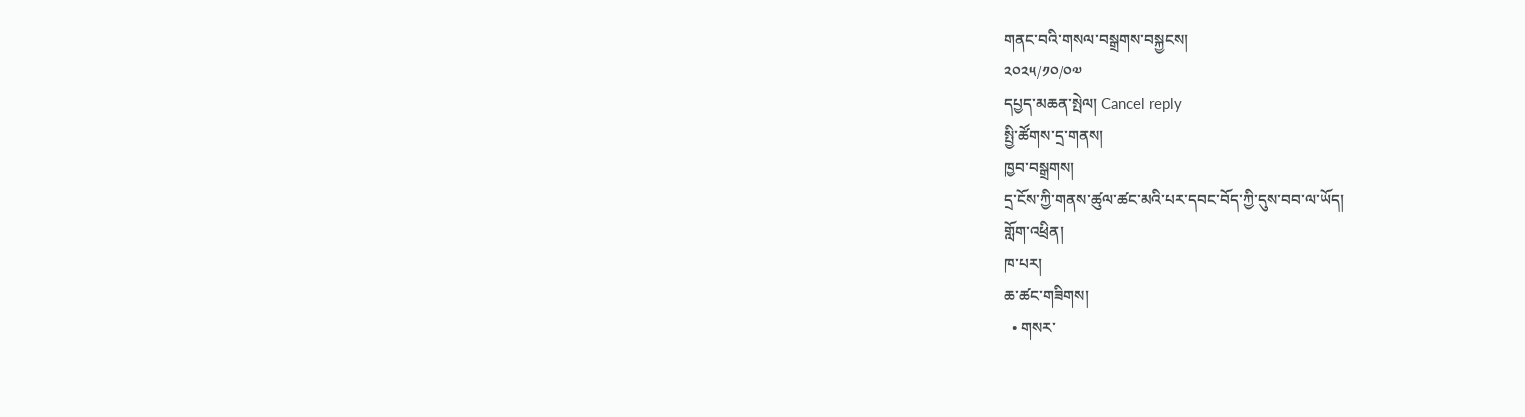གནང་བའི་གསལ་བསྒྲགས་བསྐྱངས།
༢༠༢༥/༡༠/༠༧
དཔྱད་མཆན་སྤེལ། Cancel reply
སྤྱི་ཚོགས་དྲ་གནས།
ཁྱབ་བསྒྲགས།
དྲ་ངོས་ཀྱི་གནས་ཚུལ་ཚང་མའི་པར་དབང་བོད་ཀྱི་དུས་བབ་ལ་ཡོད།
གློག་འཕྲིན།
ཁ་པར།
ཆ་ཚང་གཟིགས།
  • གསར་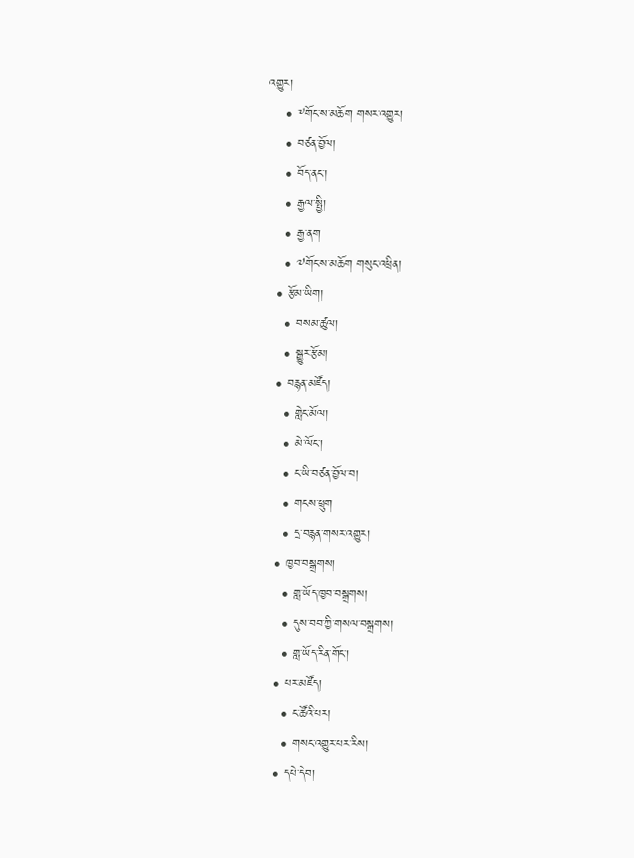འགྱུར།
    • ༸གོང་ས་མཆོག གསར་འགྱུར།
    • བཙན་བྱོལ།
    • བོད་ནང་།
    • རྒྱལ་སྤྱི།
    • རྒྱ་ནག
    • ༧གོང་ས་མཆོག གསུང་འཕྲིན།
  • རྩོམ་ཡིག།
    • བསམ་ཚུལ།
    • སྒྱུར་རྩོམ།
  • བརྙན་མཛོད།
    • གླེང་མོལ།
    • མེ་ལོང་།
    • ང་ཡི་བཙན་བྱོལ་བ།
    • གངས་ཕྲུག
    • དྲ་བརྙན་གསར་འགྱུར།
  • ཁྱབ་བསྒྲགས།
    • གླ་ཡོད་ཁྱབ་བསྒྲགས།
    • དུས་བབ་ཀྱི་གསལ་བསྒྲགས།
    • གླ་ཡོད་རིན་གོང་།
  • པར་མཛོད།
    • ང་ཚོའི་པར།
    • གསང་འགྱུར་པར་རིས།
  • དཔེ་དེབ།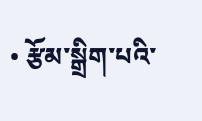• རྩོམ་སྒྲིག་པའི་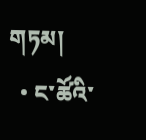གཏམ།
  • ང་ཚོའི་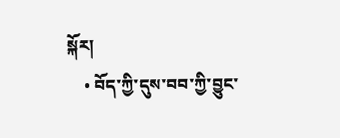སྐོར།
    • བོད་ཀྱི་དུས་བབ་ཀྱི་བྱུང་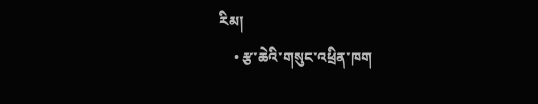རིམ།
    • རྩ་ཆེའི་གསུང་འཕྲིན་ཁག